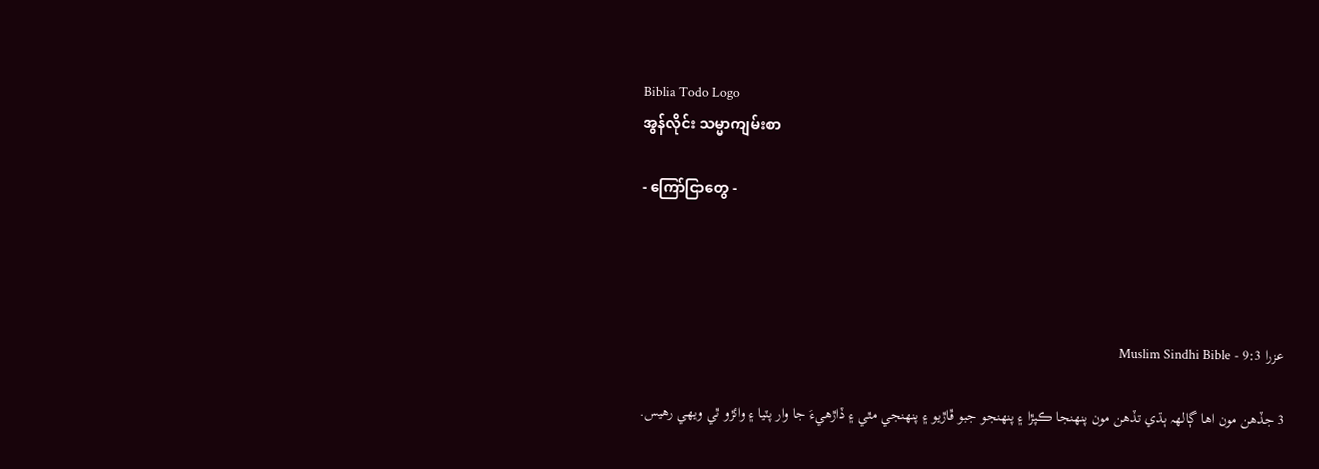Biblia Todo Logo
အွန်လိုင်း သမ္မာကျမ်းစာ

- ကြော်ငြာတွေ -




عزرا 9:3 - Muslim Sindhi Bible

3 جڏهن مون اها ڳالهہ ٻڌي تڏهن مون پنهنجا ڪپڙا ۽ پنهنجو جبو ڦاڙيو ۽ پنهنجي مٿي ۽ ڏاڙهيءَ جا وار پٽيا ۽ وائڙو ٿي ويهي رهيس.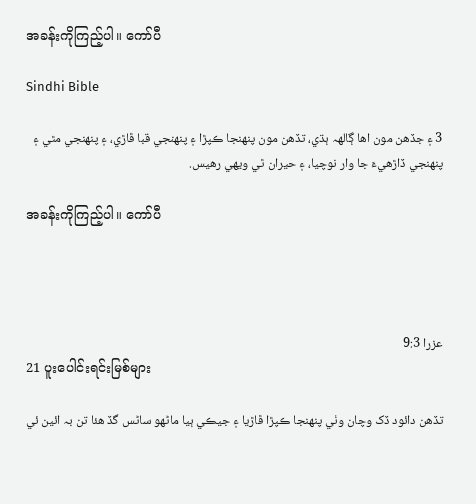အခန်းကိုကြည့်ပါ။ ကော်ပီ

Sindhi Bible

3 ۽ جڏهن مون اها ڳالهہ ٻڌي، تڏهن مون پنهنجا ڪپڙا ۽ پنهنجي قبا ڦاڙي، ۽ پنهنجي مٿي ۽ پنهنجي ڏاڙهيءَ جا وار نوچيا، ۽ حيران ٿي ويهي رهيس.

အခန်းကိုကြည့်ပါ။ ကော်ပီ




عزرا 9:3
21 ပူးပေါင်းရင်းမြစ်များ

تڏهن دائود ڏک وچان وٺي پنهنجا ڪپڙا ڦاڙيا ۽ جيڪي ٻيا ماڻهو ساڻس گڏ هئا تن بہ ائين ئي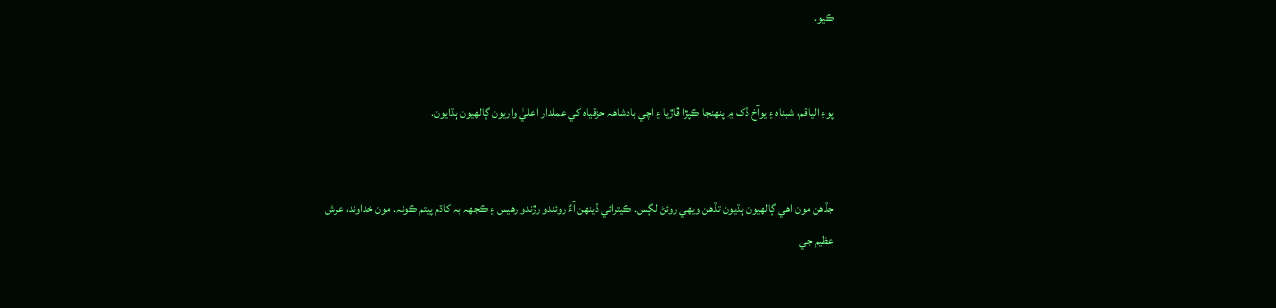ڪيو.


پوءِ الياقم، شبناہ ۽ يوآخ ڏک ۾ پنهنجا ڪپڙا ڦاڙيا ۽ اچي بادشاهہ حزقياہ کي عملدار اعليٰ واريون ڳالهيون ٻڌايون.


جڏهن مون اهي ڳالهيون ٻڌيون تڏهن ويهي روئڻ لڳس. ڪيترائي ڏينهن آءٌ روئندو رڙندو رهيس ۽ ڪجھہ بہ کاڌم پيتم ڪونہ. مون خداوند، عرش عظيم جي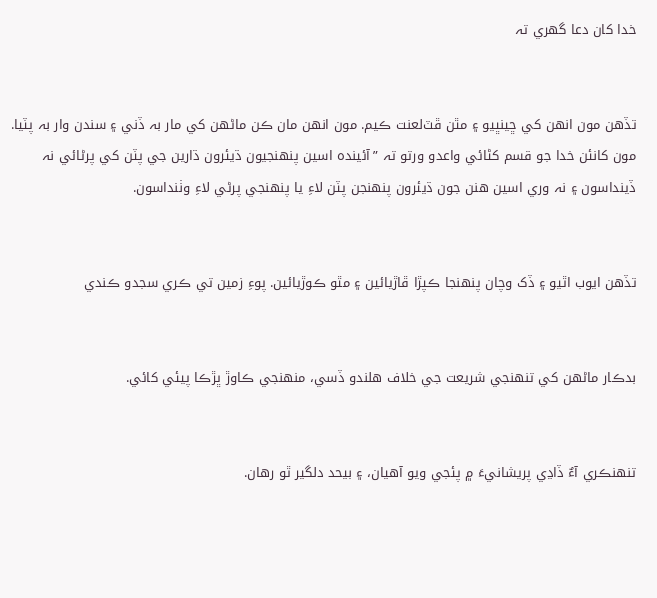خدا کان دعا گھري تہ


تڏهن مون انهن کي ڇينڀيو ۽ مٿن ڦٽ‌لعنت ڪيم. مون انهن مان ڪن ماڻهن کي مار بہ ڏني ۽ سندن وار بہ پٽيا. مون کانئن خدا جو قسم کڻائي واعدو ورتو تہ ”آئيندہ اسين پنهنجيون ڌيئرون ڌارين جي پٽن کي پرڻائي نہ ڏينداسون ۽ نہ وري اسين هنن جون ڌيئرون پنهنجن پٽن لاءِ يا پنهنجي پرڻي لاءِ وٺنداسون.


تڏهن ايوب اٿيو ۽ ڏک وچان پنهنجا ڪپڙا ڦاڙيائين ۽ مٿو ڪوڙيائين. پوءِ زمين تي ڪري سجدو ڪندي


بدڪار ماڻهن کي تنهنجي شريعت جي خلاف هلندو ڏسي، منهنجي ڪاوڙ ڀڙڪا پيئي کائي.


تنهنڪري آءٌ ڏاڍي پريشانيءَ ۾ پئجي ويو آهيان، ۽ بيحد دلگير ٿو رهان.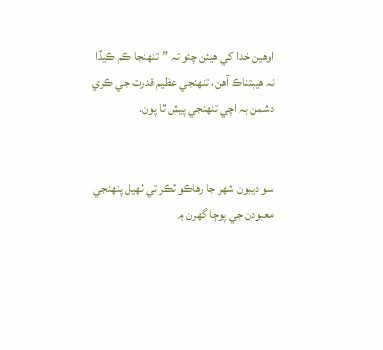اوهين خدا کي هيئن چئو تہ ”تنهنجا ڪم ڪيڏا نہ هيبتناڪ آهن، تنهنجي عظيم قدرت جي ڪري دشمن بہ اچي تنهنجي پيش ٿا پون.


سو ديبون شهر جا رهاڪو ٽڪر تي ٺهيل پنهنجي معبودن جي پوڄا گھرن ۾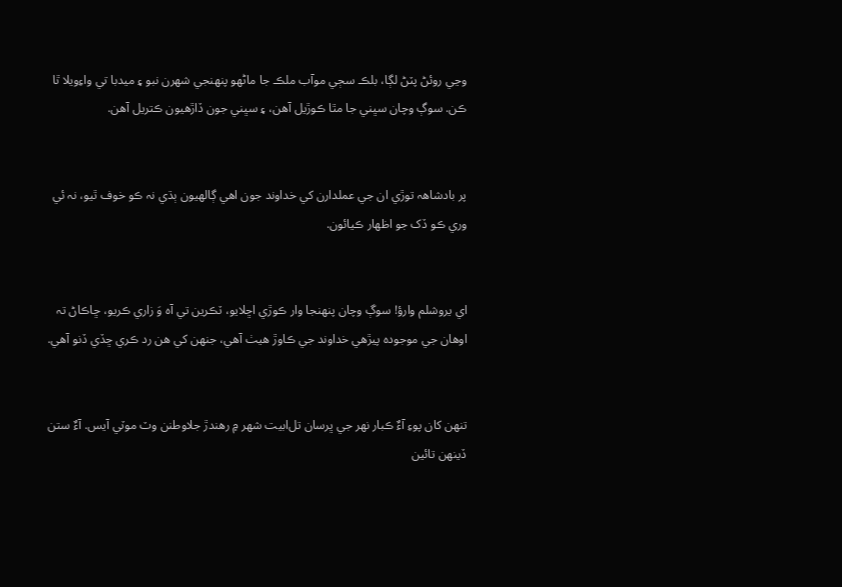وڃي روئڻ پٽڻ لڳا، بلڪ سڄي موآب ملڪ جا ماڻهو پنهنجي شهرن نبو ۽ ميدبا تي واءِ‌ويلا ٿا ڪن. سوڳ وچان سڀني جا مٿا ڪوڙيل آهن، ۽ سڀني جون ڏاڙهيون ڪتريل آهن.


پر بادشاهہ توڙي ان جي عملدارن کي خداوند جون اهي ڳالهيون ٻڌي نہ ڪو خوف ٿيو، نہ ئي وري ڪو ڏک جو اظهار ڪيائون.


اي يروشلم وارؤ! سوڳ وچان پنهنجا وار ڪوڙي اڇلايو، ٽڪرين تي آہ وَ زاري ڪريو، ڇاڪاڻ تہ اوهان جي موجودہ پيڙهي خداوند جي ڪاوڙ هيٺ آهي، جنهن کي هن رد ڪري ڇڏي ڏنو آهي.


تنهن کان پوءِ آءٌ ڪبار نهر جي ڀرسان تل‌ابيت شهر ۾ رهندڙ جلاوطنن وٽ موٽي آيس. آءٌ ستن ڏينهن تائين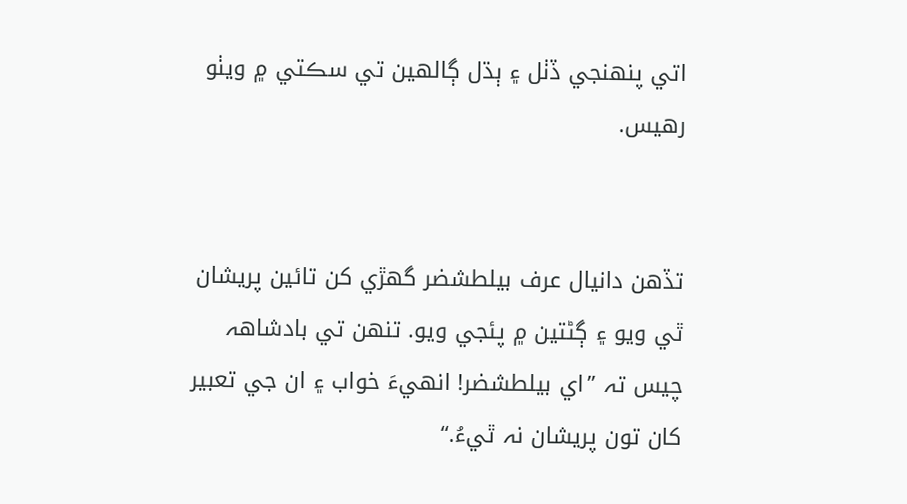اتي پنهنجي ڏٺل ۽ ٻڌل ڳالهين تي سڪتي ۾ ويٺو رهيس.


تڏهن دانيال عرف بيلطشضر گھڙي کن تائين پريشان ٿي ويو ۽ ڳڻتين ۾ پئجي ويو. تنهن تي بادشاهہ چيس تہ ”اي بيلطشضر! انهيءَ خواب ۽ ان جي تعبير کان تون پريشان نہ ٿيءُ.“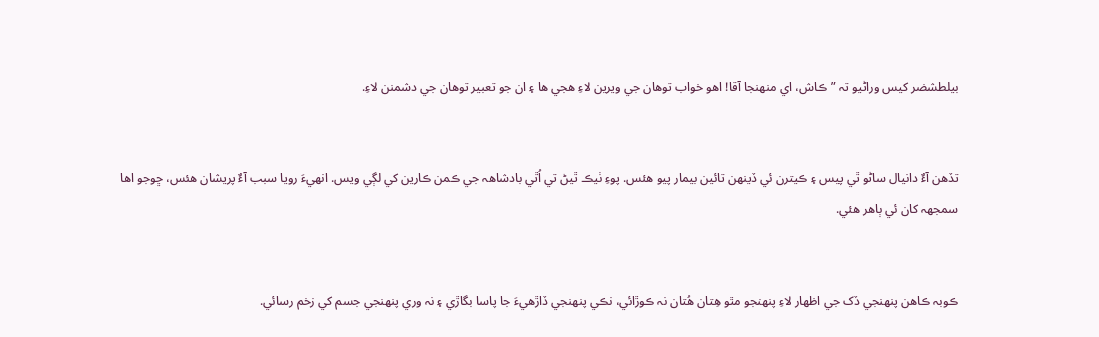بيلطشضر کيس وراڻيو تہ ”ڪاش، اي منهنجا آقا! اهو خواب توهان جي ويرين لاءِ هجي ها ۽ ان جو تعبير توهان جي دشمنن لاءِ.


تڏهن آءٌ دانيال ساڻو ٿي پيس ۽ ڪيترن ئي ڏينهن تائين بيمار پيو هئس. پوءِ ٺيڪ ٿيڻ تي اُٿي بادشاهہ جي ڪمن ڪارين کي لڳي ويس. انهيءَ رويا سبب آءٌ پريشان هئس، ڇوجو اها سمجھہ کان ئي ٻاهر هئي.


ڪوبہ ڪاهن پنهنجي ڏک جي اظهار لاءِ پنهنجو مٿو هِتان هُتان نہ ڪوڙائي، نڪي پنهنجي ڏاڙهيءَ جا پاسا بگاڙي ۽ نہ وري پنهنجي جسم کي زخم رسائي.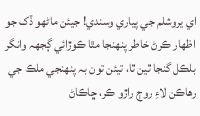اي يروشلم جي پياري وسندي! جيئن ماڻهو ڏک جو اظهار ڪرڻ خاطر پنهنجا مٿا ڪوڙائي ڳجھہ وانگر بلڪل گنجا ٿين ٿا، تيئن تون بہ پنهنجي ملڪ جي رهاڪن لاءِ روڄ راڙو ڪر، ڇاڪاڻ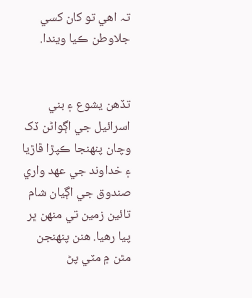تہ اهي تو کان کسي جلاوطن ڪيا ويندا.


تڏهن يشوع ۽ بني اسرائيل جي اڳواڻن ڏک وچان پنهنجا ڪپڙا ڦاڙيا ۽ خداوند جي عهد واري صندوق جي اڳيان شام تائين زمين تي منهن ڀر پيا رهيا. هنن پنهنجن مٿن ۾ مٽي پڻ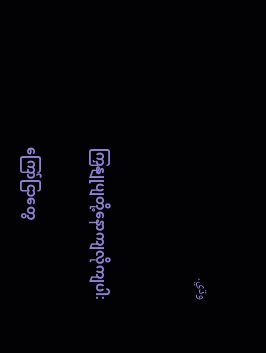وڌي.


ကြှနျုပျတို့နောကျလိုကျပါ:

ကြော်ငြာတွေ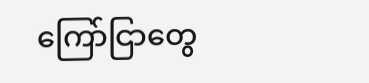ကြော်ငြာတွေ